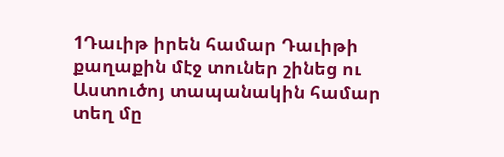1Դաւիթ իրեն համար Դաւիթի քաղաքին մէջ տուներ շինեց ու Աստուծոյ տապանակին համար տեղ մը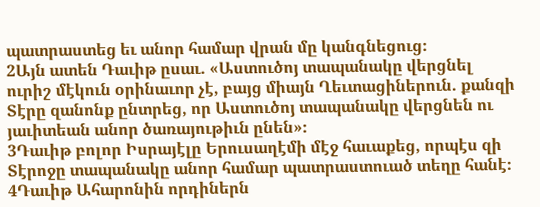պատրաստեց եւ անոր համար վրան մը կանգնեցուց։
2Այն ատեն Դաւիթ ըսաւ. «Աստուծոյ տապանակը վերցնել ուրիշ մէկուն օրինաւոր չէ, բայց միայն Ղեւտացիներուն. քանզի Տէրը զանոնք ընտրեց, որ Աստուծոյ տապանակը վերցնեն ու յաւիտեան անոր ծառայութիւն ընեն»։
3Դաւիթ բոլոր Իսրայէլը Երուսաղէմի մէջ հաւաքեց, որպէս զի Տէրոջը տապանակը անոր համար պատրաստուած տեղը հանէ։
4Դաւիթ Ահարոնին որդիներն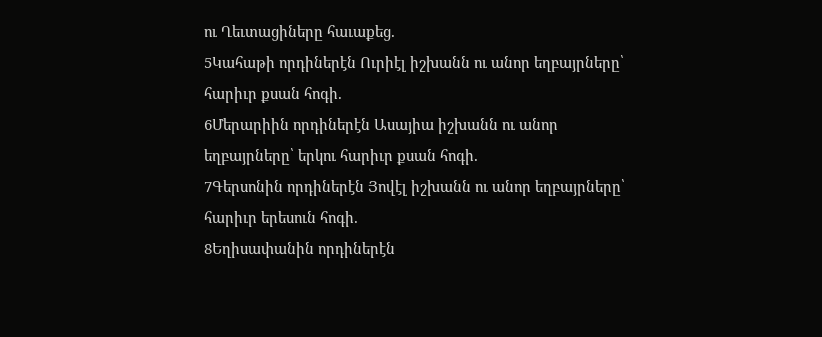ու Ղեւտացիները հաւաքեց.
5Կահաթի որդիներէն Ուրիէլ իշխանն ու անոր եղբայրները՝ հարիւր քսան հոգի.
6Մերարիին որդիներէն Ասայիա իշխանն ու անոր եղբայրները՝ երկու հարիւր քսան հոգի.
7Գերսոնին որդիներէն Յովէլ իշխանն ու անոր եղբայրները՝ հարիւր երեսուն հոգի.
8Եղիսափանին որդիներէն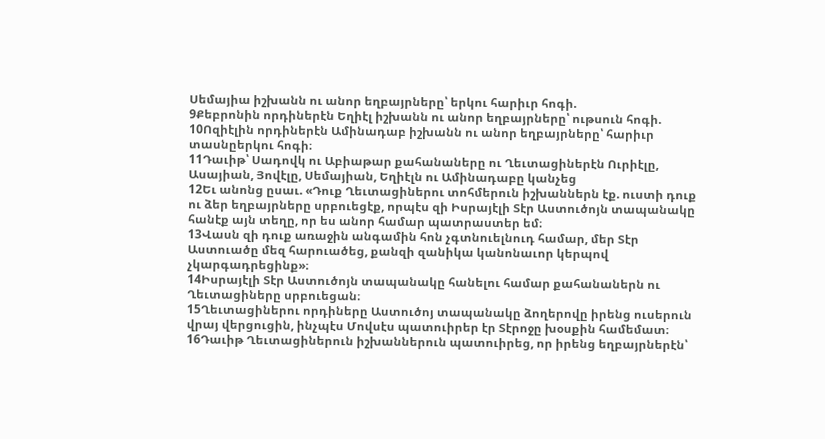Սեմայիա իշխանն ու անոր եղբայրները՝ երկու հարիւր հոգի.
9Քեբրոնին որդիներէն Եղիէլ իշխանն ու անոր եղբայրները՝ ութսուն հոգի.
10Ոզիէլին որդիներէն Ամինադաբ իշխանն ու անոր եղբայրները՝ հարիւր տասնըերկու հոգի։
11Դաւիթ՝ Սադովկ ու Աբիաթար քահանաները ու Ղեւտացիներէն Ուրիէլը, Ասայիան, Յովէլը, Սեմայիան, Եղիէլն ու Ամինադաբը կանչեց
12Եւ անոնց ըսաւ. «Դուք Ղեւտացիներու տոհմերուն իշխաններն էք. ուստի դուք ու ձեր եղբայրները սրբուեցէք, որպէս զի Իսրայէլի Տէր Աստուծոյն տապանակը հանէք այն տեղը, որ ես անոր համար պատրաստեր եմ։
13Վասն զի դուք առաջին անգամին հոն չգտնուելնուդ համար, մեր Տէր Աստուածը մեզ հարուածեց, քանզի զանիկա կանոնաւոր կերպով չկարգադրեցինք»։
14Իսրայէլի Տէր Աստուծոյն տապանակը հանելու համար քահանաներն ու Ղեւտացիները սրբուեցան։
15Ղեւտացիներու որդիները Աստուծոյ տապանակը ձողերովը իրենց ուսերուն վրայ վերցուցին, ինչպէս Մովսէս պատուիրեր էր Տէրոջը խօսքին համեմատ։
16Դաւիթ Ղեւտացիներուն իշխաններուն պատուիրեց, որ իրենց եղբայրներէն՝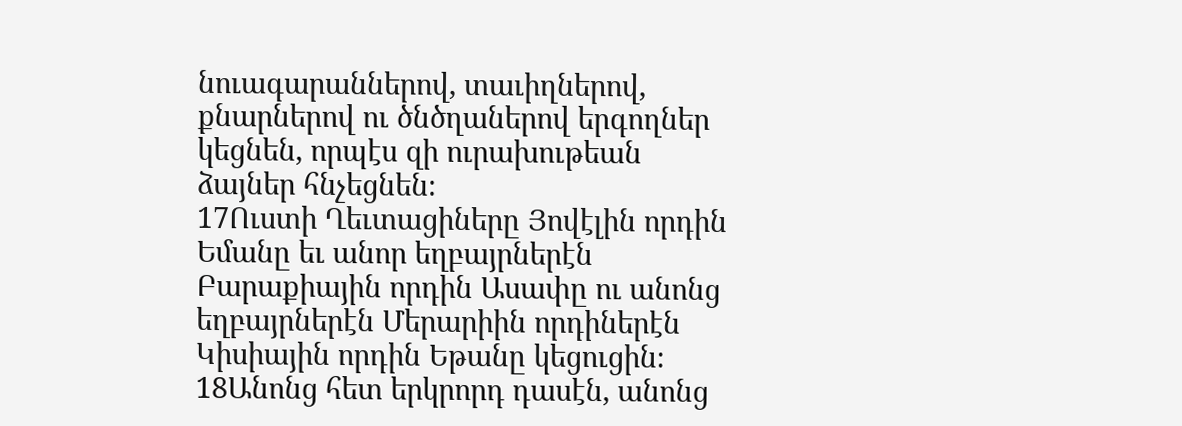նուագարաններով, տաւիղներով, քնարներով ու ծնծղաներով երգողներ կեցնեն, որպէս զի ուրախութեան ձայներ հնչեցնեն։
17Ուստի Ղեւտացիները Յովէլին որդին Եմանը եւ անոր եղբայրներէն Բարաքիային որդին Ասափը ու անոնց եղբայրներէն Մերարիին որդիներէն Կիսիային որդին Եթանը կեցուցին։
18Անոնց հետ երկրորդ դասէն, անոնց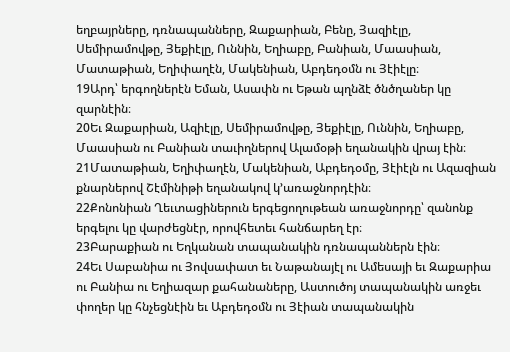եղբայրները, դռնապանները, Զաքարիան, Բենը, Յազիէլը, Սեմիրամովթը, Յեքիէլը, Ուննին, Եղիաբը, Բանիան, Մաասիան, Մատաթիան, Եղիփաղէն, Մակենիան, Աբդեդօմն ու Յէիէլը։
19Արդ՝ երգողներէն Եման, Ասափն ու Եթան պղնձէ ծնծղաներ կը զարնէին։
20Եւ Զաքարիան, Ազիէլը, Սեմիրամովթը, Յեքիէլը, Ուննին, Եղիաբը, Մաասիան ու Բանիան տաւիղներով Ալամօթի եղանակին վրայ էին։
21Մատաթիան, Եղիփաղէն, Մակենիան, Աբդեդօմը, Յէիէլն ու Ազազիան քնարներով Շէմինիթի եղանակով կ’առաջնորդէին։
22Քոնոնիան Ղեւտացիներուն երգեցողութեան առաջնորդը՝ զանոնք երգելու կը վարժեցնէր, որովհետեւ հանճարեղ էր։
23Բարաքիան ու Եղկանան տապանակին դռնապաններն էին։
24Եւ Սաբանիա ու Յովսափատ եւ Նաթանայէլ ու Ամեսայի եւ Զաքարիա ու Բանիա ու Եղիազար քահանաները, Աստուծոյ տապանակին առջեւ փողեր կը հնչեցնէին եւ Աբդեդօմն ու Յէիան տապանակին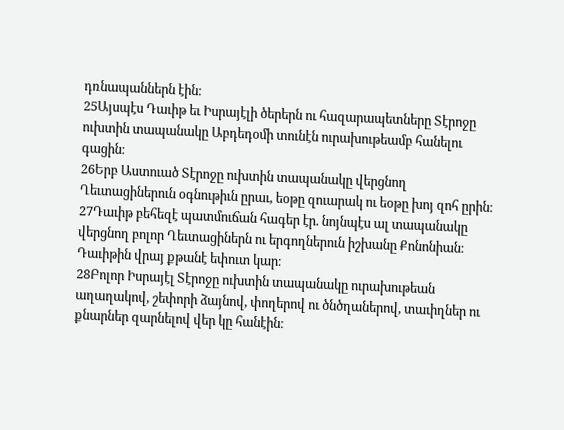դռնապաններն էին։
25Այսպէս Դաւիթ եւ Իսրայէլի ծերերն ու հազարապետները Տէրոջը ուխտին տապանակը Աբդեդօմի տունէն ուրախութեամբ հանելու գացին։
26Երբ Աստուած Տէրոջը ուխտին տապանակը վերցնող Ղեւտացիներուն օգնութիւն ըրաւ, եօթը զուարակ ու եօթը խոյ զոհ ըրին։
27Դաւիթ բեհեզէ պատմուճան հագեր էր. նոյնպէս ալ տապանակը վերցնող բոլոր Ղեւտացիներն ու երգողներուն իշխանը Քոնոնիան։ Դաւիթին վրայ քթանէ եփուտ կար։
28Բոլոր Իսրայէլ Տէրոջը ուխտին տապանակը ուրախութեան աղաղակով, շեփորի ձայնով, փողերով ու ծնծղաներով, տաւիղներ ու քնարներ զարնելով վեր կը հանէին։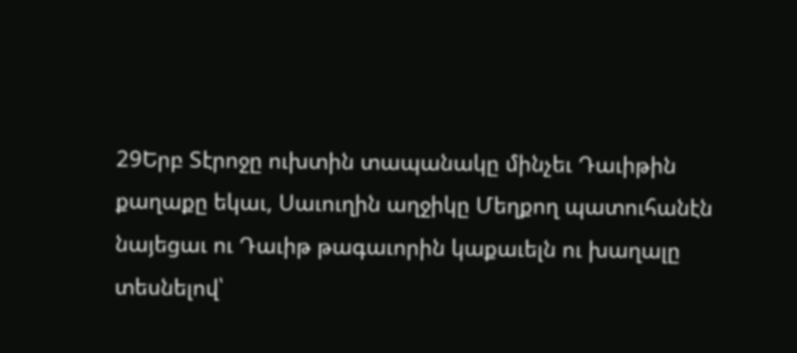29Երբ Տէրոջը ուխտին տապանակը մինչեւ Դաւիթին քաղաքը եկաւ, Սաւուղին աղջիկը Մեղքող պատուհանէն նայեցաւ ու Դաւիթ թագաւորին կաքաւելն ու խաղալը տեսնելով՝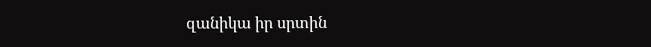զանիկա իր սրտին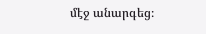մէջ անարգեց։